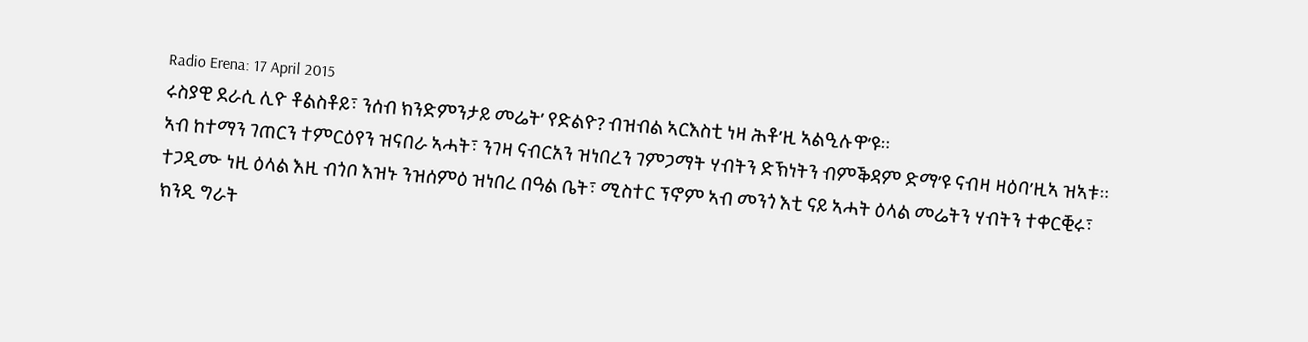Radio Erena: 17 April 2015
ሩስያዊ ደራሲ ሊዮ ቶልስቶይ፣ ንሰብ ክንድምንታይ መሬት’ የድልዮ? ብዝብል ኣርእስቲ ነዛ ሕቶ’ዚ ኣልዒሉዋ’ዩ።
ኣብ ከተማን ገጠርን ተምርዕየን ዝናበራ ኣሓት፣ ንገዛ ናብርአን ዝነበረን ገምጋማት ሃብትን ድኽነትን ብምቕዳም ድማ’ዩ ናብዛ ዛዕባ’ዚኣ ዝኣቱ።
ተጋዲሙ ነዚ ዕላል እዚ ብጎቦ እዝኑ ንዝሰምዕ ዝነበረ በዓል ቤት፣ ሚስተር ፕኖም ኣብ መንጎ እቲ ናይ ኣሓት ዕላል መሬትን ሃብትን ተቀርቒሩ፣ ክንዲ ግራት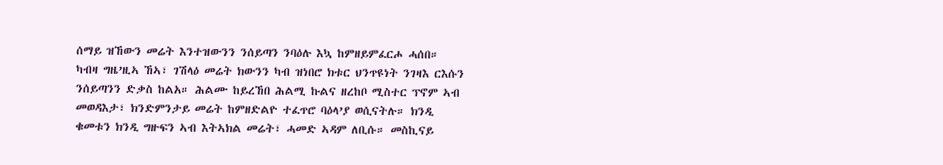ሰማይ ዝኸውን መሬት እንተዝውንን ንሰይጣን ንባዕሉ እኳ ከምዘይምፈርሖ ሓሰበ። ካብዛ ግዜ’ዚኣ ኸኣ፣ ገሽላዕ መሬት ክውንን ካብ ዝነበሮ ክቱር ህንጥዩነት ንገዛእ ርእሱን ንሰይጣንን ድቃስ ከልአ። ሕልሙ ከይረኸበ ሕልሚ ኩልና ዘረከቦ ሚስተር ፕኖም ኣብ መወዳእታ፣ ክንድምንታይ መሬት ከምዘድልዮ ተፈጥሮ ባዕላ’ያ ወሲናትሉ። ክንዲ ቁመቱን ክንዲ ግዙፍን ኣብ እትኣክል መሬት፣ ሓመድ ኣዳም ለቢሱ። መስኪናይ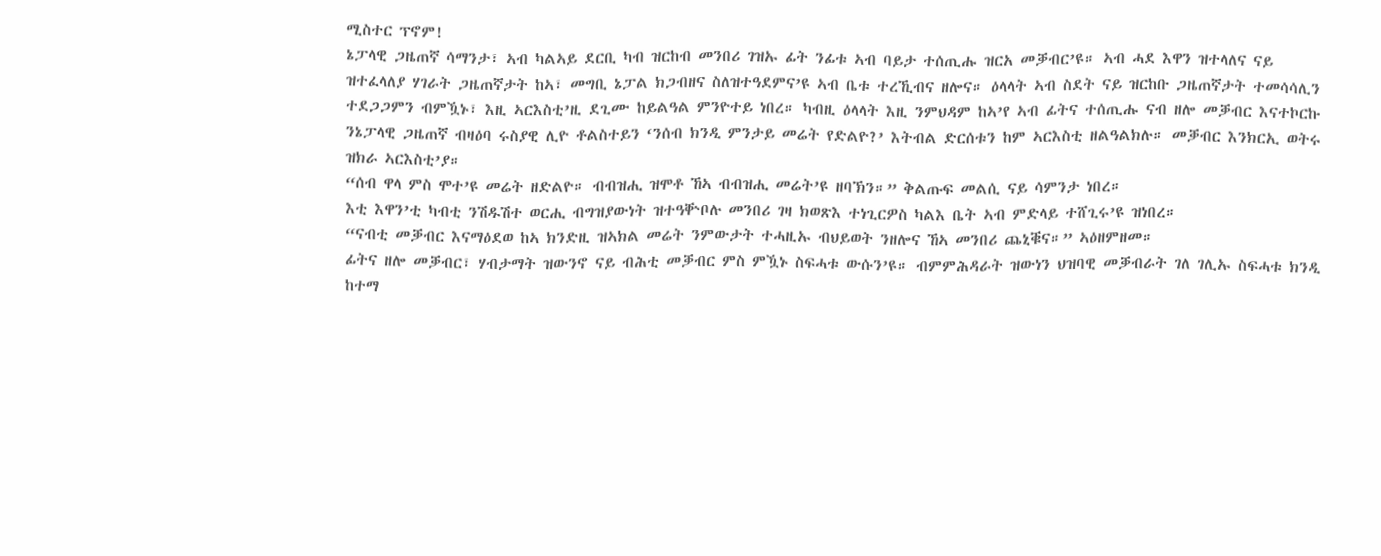ሚስተር ፕኖም!
ኔፓላዊ ጋዜጠኛ ሳማንታ፣ ኣብ ካልኣይ ደርቢ ካብ ዝርከብ መንበሪ ገዝኡ ፊት ንፊቱ ኣብ ባይታ ተሰጢሑ ዝርአ መቓብር’ዩ። ኣብ ሓደ እዋን ዝተላለና ናይ ዝተፈላለያ ሃገራት ጋዜጠኛታት ከኣ፣ መግቢ ኔፓል ክጋብዘና ስለዝተዓደምና’ዩ ኣብ ቤቱ ተረኺብና ዘሎና። ዕላላት ኣብ ስደት ናይ ዝርከቡ ጋዜጠኛታት ተመሳሳሊን ተደጋጋምን ብምዃኑ፣ እዚ ኣርእስቲ’ዚ ደጊሙ ከይልዓል ምንዮተይ ነበረ። ካብዚ ዕላላት እዚ ንምህዳም ከኣ’የ ኣብ ፊትና ተሰጢሑ ናብ ዘሎ መቓብር እናተኮርኩ ንኔፓላዊ ጋዜጠኛ ብዛዕባ ሩስያዊ ሊዮ ቶልስተይን ‘ንሰብ ክንዲ ምንታይ መሬት የድልዮ?’ እትብል ድርሰቱን ከም ኣርእስቲ ዘልዓልክሉ። መቓብር እንክርኢ ወትሩ ዝክራ ኣርእስቲ’ያ።
“ሰብ ዋላ ምስ ሞተ’ዩ መሬት ዘድልዮ። ብብዝሒ ዝሞቶ ኸኣ ብብዝሒ መሬት’ዩ ዘባኽን።” ቅልጡፍ መልሲ ናይ ሳምንታ ነበረ።
እቲ እዋን’ቲ ካብቲ ንሽዱሽተ ወርሒ ብግዝያውነት ዝተዓቝቦሉ መንበሪ ገዛ ክወጽእ ተነጊርዎስ ካልእ ቤት ኣብ ምድላይ ተሸጊሩ’ዩ ዝነበረ።
“ናብቲ መቓብር እናማዕደወ ከኣ ክንድዚ ዝኣክል መሬት ንምውታት ተሓዚኡ ብህይወት ንዘሎና ኸኣ መንበሪ ጨኒቑና።” ኣዕዘምዘመ።
ፊትና ዘሎ መቓብር፣ ሃብታማት ዝውንኖ ናይ ብሕቲ መቓብር ምስ ምዃኑ ስፍሓቱ ውሱን’ዩ። ብምምሕዳራት ዝውነን ህዝባዊ መቓብራት ገለ ገሊኡ ስፍሓቱ ክንዲ ከተማ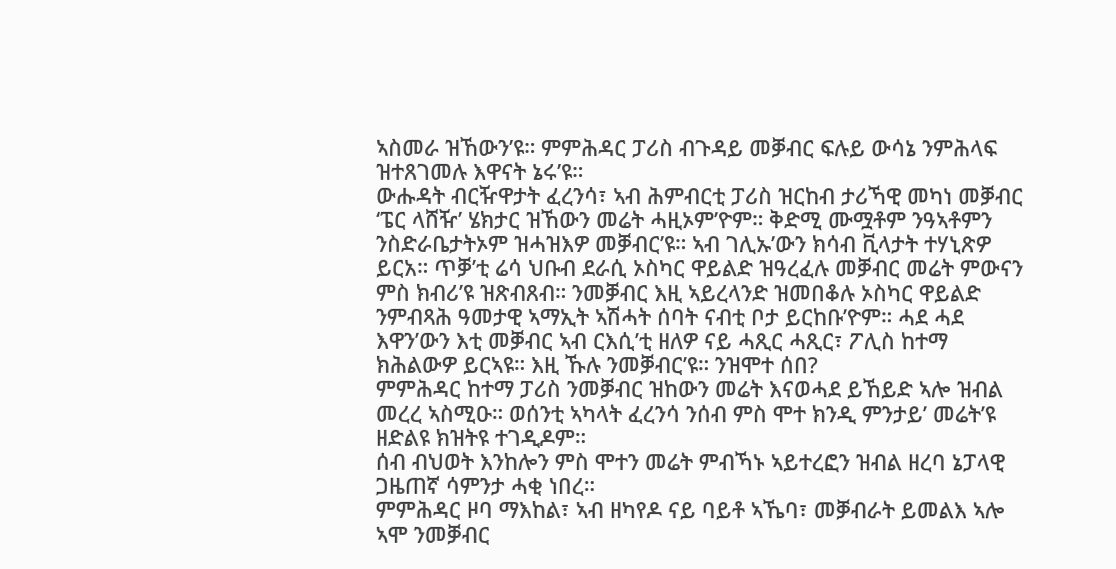ኣስመራ ዝኸውን’ዩ። ምምሕዳር ፓሪስ ብጉዳይ መቓብር ፍሉይ ውሳኔ ንምሕላፍ ዝተጸገመሉ እዋናት ኔሩ’ዩ።
ውሑዳት ብርዥዋታት ፈረንሳ፣ ኣብ ሕምብርቲ ፓሪስ ዝርከብ ታሪኻዊ መካነ መቓብር ‘ፔር ላሸዥ’ ሄክታር ዝኸውን መሬት ሓዚኦም’ዮም። ቅድሚ ሙሟቶም ንዓኣቶምን ንስድራቤታትኦም ዝሓዝእዎ መቓብር’ዩ። ኣብ ገሊኡ’ውን ክሳብ ቪላታት ተሃኒጽዎ ይርአ። ጥቓ’ቲ ሬሳ ህቡብ ደራሲ ኦስካር ዋይልድ ዝዓረፈሉ መቓብር መሬት ምውናን ምስ ክብሪ’ዩ ዝጽብጸብ። ንመቓብር እዚ ኣይረላንድ ዝመበቆሉ ኦስካር ዋይልድ ንምብጻሕ ዓመታዊ ኣማኢት ኣሽሓት ሰባት ናብቲ ቦታ ይርከቡ’ዮም። ሓደ ሓደ እዋን’ውን እቲ መቓብር ኣብ ርእሲ’ቲ ዘለዎ ናይ ሓጺር ሓጺር፣ ፖሊስ ከተማ ክሕልውዎ ይርኣዩ። እዚ ኹሉ ንመቓብር’ዩ። ንዝሞተ ሰበ?
ምምሕዳር ከተማ ፓሪስ ንመቓብር ዝከውን መሬት እናወሓደ ይኸይድ ኣሎ ዝብል መረረ ኣስሚዑ። ወሰንቲ ኣካላት ፈረንሳ ንሰብ ምስ ሞተ ክንዲ ምንታይ’ መሬት’ዩ ዘድልዩ ክዝትዩ ተገዲዶም።
ሰብ ብህወት እንከሎን ምስ ሞተን መሬት ምብኻኑ ኣይተረፎን ዝብል ዘረባ ኔፓላዊ ጋዜጠኛ ሳምንታ ሓቂ ነበረ።
ምምሕዳር ዞባ ማእከል፣ ኣብ ዘካየዶ ናይ ባይቶ ኣኼባ፣ መቓብራት ይመልእ ኣሎ ኣሞ ንመቓብር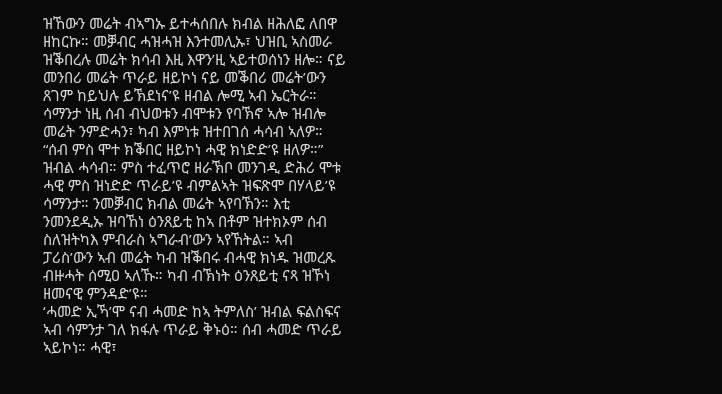ዝኸውን መሬት ብኣግኡ ይተሓሰበሉ ክብል ዘሕለፎ ለበዋ ዘከርኩ። መቓብር ሓዝሓዝ እንተመሊኡ፣ ህዝቢ ኣስመራ ዝቕበረሉ መሬት ክሳብ እዚ እዋን’ዚ ኣይተወሰነን ዘሎ። ናይ መንበሪ መሬት ጥራይ ዘይኮነ ናይ መቕበሪ መሬት’ውን ጸገም ከይህሉ ይኽደነና’ዩ ዘብል ሎሚ ኣብ ኤርትራ።
ሳማንታ ነዚ ሰብ ብህወቱን ብሞቱን የባኽኖ ኣሎ ዝብሎ መሬት ንምድሓን፣ ካብ እምነቱ ዝተበገሰ ሓሳብ ኣለዎ። “ሰብ ምስ ሞተ ክቕበር ዘይኮነ ሓዊ ክነድድ’ዩ ዘለዎ።” ዝብል ሓሳብ። ምስ ተፈጥሮ ዘራኽቦ መንገዲ ድሕሪ ሞቱ ሓዊ ምስ ዝነድድ ጥራይ’ዩ ብምልኣት ዝፍጽሞ በሃላይ’ዩ ሳማንታ። ንመቓብር ክብል መሬት ኣየባኽን። እቲ ንመንደዲኡ ዝባኸነ ዕንጸይቲ ከኣ በቶም ዝተክኦም ሰብ ስለዝትካእ ምብራስ ኣግራብ’ውን ኣየኸትል። ኣብ ፓሪስ’ውን ኣብ መሬት ካብ ዝቕበሩ ብሓዊ ክነዱ ዝመረጹ ብዙሓት ሰሚዐ ኣለኹ። ካብ ብኽነት ዕንጸይቲ ናጻ ዝኾነ ዘመናዊ ምንዳድ’ዩ።
‘ሓመድ ኢኻ’ሞ ናብ ሓመድ ከኣ ትምለስ’ ዝብል ፍልስፍና ኣብ ሳምንታ ገለ ክፋሉ ጥራይ ቅኑዕ። ሰብ ሓመድ ጥራይ ኣይኮነ። ሓዊ፣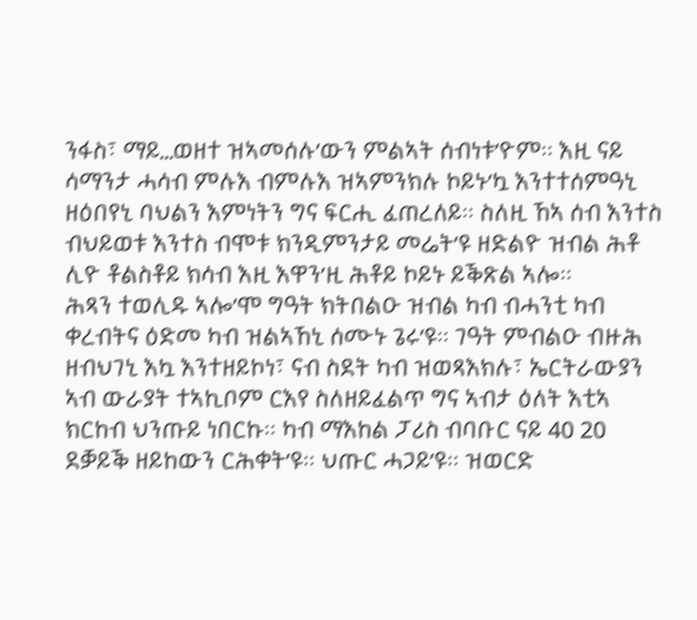ንፋስ፣ ማይ…ወዘተ ዝኣመሰሉ’ውን ምልኣት ሰብነቱ’ዮም። እዚ ናይ ሳማንታ ሓሳብ ምሉእ ብምሉእ ዝኣምንክሉ ኮይኑ’ኳ እንተተሰምዓኒ ዘዕበየኒ ባህልን እምነትን ግና ፍርሒ ፈጠረለይ። ስለዚ ኸኣ ሰብ እንተስ ብህይወቱ እንተስ ብሞቱ ክንዲምንታይ መሬት’ዩ ዘድልዮ ዝብል ሕቶ ሊዮ ቶልስቶይ ክሳብ እዚ እዋን’ዚ ሕቶይ ኮይኑ ይቕጽል ኣሎ።
ሕጻን ተወሊዱ ኣሎ’ሞ ግዓት ክትበልዑ ዝብል ካብ ብሓንቲ ካብ ቀረብትና ዕድመ ካብ ዝልኣኸኒ ሰሙኑ ጌሩ’ዩ። ገዓት ምብልዑ ብዙሕ ዘብህገኒ እኳ እንተዘይኮነ፣ ናብ ስደት ካብ ዝወጻእክሉ፣ ኤርትራውያን ኣብ ውራያት ተኣኪቦም ርእየ ስለዘይፈልጥ ግና ኣብታ ዕለት እቲኣ ክርከብ ህንጡይ ነበርኩ። ካብ ማእከል ፓሪስ ብባቡር ናይ 40 20 ደቓይቕ ዘይከውን ርሕቀት’ዩ። ህጡር ሓጋይ’ዩ። ዝወርድ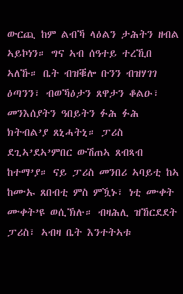ውርጪ ከም ልብኻ ላዕልን ታሕትን ዘብል ኣይኮነን። ግና ኣብ ሰዓተይ ተረኺበ ኣለኹ። ቤት ብዝቑሎ ቡንን ብዝሃገገ ዕጣንን፣ ብወኻዕታን ጸዋታን ቆልዑ፣ መንእሰያትን ዓበይትን ፉሕ ፉሕ ክትብል’ያ ጸኒሓትኒ። ፓሪስ ደጊኣ’ደኣ’ምበር ውሽጠኣ ጸብጻብ ከተማ’ያ። ናይ ፓሪስ መንበሪ ኣባይቲ ከኣ ከሙኡ ጸበብቲ ምስ ምዃኑ፣ ነቲ ሙቀት ሙቀት’ዩ ወሲኽሉ። ብዛሕሊ ዝኸርደደት ፓሪስ፣ ኣብዛ ቤት እንተትኣቱ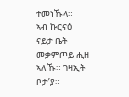ተመነኹላ።
ኣብ ኩርናዕ ናይታ ቤት መቃምጦይ ሒዘ ኣለኹ። ገዛኢት ቦታ’ያ።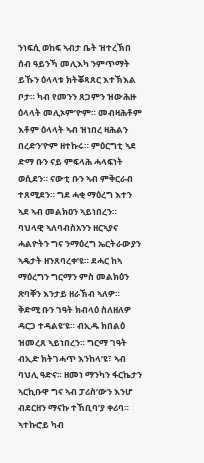ንነፍሲ ወከፍ ኣብታ ቤት ዝተረኽበ ሰብ ዓይንኻ መሊእካ ንምጥማት ይኹን ዕላላቱ ክትቖጻጸር እተኽእል ቦታ። ካብ የመንን ጸጋምን ዝውሕዙ ዕላላት መሊኦም’ዮም። መብዛሕቶም እቶም ዕላላት ኣብ ዝነበረ ዛሕልን በረድን’ዮም ዘተኩሩ። ምዕርግቲ ኣደ ድማ ቡን ናይ ምፍላሕ ሓላፍነት ወሲደን። ናውቲ ቡን ኣብ ምቅርራብ ተጸሚደን። ግደ ሓቂ ማዕረግ እተን ኣደ ኣብ መልክዐን ኣይነበረን። ባህላዊ ኣለባብስአንን ዘርኣያና ሓልዮትን ግና ንማዕረግ ኤርትራውያን ኣዴታት ዘንጸባረቀ’ዩ። ደሓር ከኣ ማዕረግን ግርማን ምስ መልክዕን ጽባቐን እንታይ ዘራኽብ ኣለዎ።
ቅድሚ ቡን ገዓት ክብላዕ ስለዘለዎ ዳርጋ ተዳልዩ’ዩ። ብኢዱ ክበልዕ ዝመረጸ ኣይነበረን። ግርማ ገዓት ብኢድ ክትገሓጥ እንከላ’ዩ፣ ኣብ ባህሊ ዓድና። ዘመነ ማንካን ፋርኬታን ኣርኪቡዋ ግና ኣብ ፓሪስ’ውን እንሆ ብደርዘን ማናኩ ተኸቢባ’ያ ቀሪባ። ኣተኩሮይ ካብ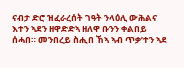ናብታ ድሮ ዝፈራረሰት ገዓት ንላዕሊ ውሕልና እተን ኣደን ዘዋድድኣ ዘለዋ ቡንን ቀልበይ ሰሓበ። መንበረይ ስሒበ ኸኣ ኣብ ጥቃ’ተን ኣደ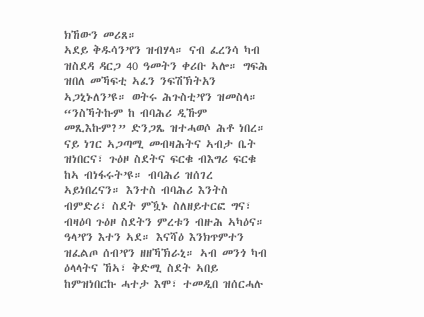ክኸውን መሪጸ።
ኣደይ ቅዱሳን’የን ዝብሃላ። ናብ ፈረንሳ ካብ ዝስደዳ ዳርጋ 40 ዓመትን ቀሪቡ ኣሎ። ግፍሕ ዝበለ መኻፍቲ ኣፈን ንፍሽኽትአን ኣጋኒኑለን’ዩ። ወትሩ ሕጉስቲ’የን ዝመስላ።
“ንስኻትኩም ከ ብባሕሪ ዲኹም መጺእኩም?” ድንጋጼ ዝተሓወሶ ሕቶ ነበረ።
ናይ ነገር ኣጋጣሚ መብዛሕትና ኣብታ ቤት ዝነበርና፣ ጉዕዞ ስደትና ፍርቁ ብእግሪ ፍርቁ ከኣ ብነፋሩት’ዩ። ብባሕሪ ዝሰገረ ኣይነበረናን። እንተስ ብባሕሪ እንትስ ብምድሪ፣ ስደት ምዃኑ ስለዘይተርፎ ግና፣ ብዛዕባ ጉዕዞ ስደትን ምረቱን ብዙሕ ኣካዕና።
ዓላ’የን እተን ኣደ። እናሻዕ እንክጥምተን ዝፈልጦ ሰብ’የን ዘዘኻኽራኒ። ኣብ መንጎ ካብ ዕላላትና ኸኣ፣ ቅድሚ ስደት ኣበይ ከምዝነበርኩ ሓተታ እሞ፣ ተመዲበ ዝሰርሓሉ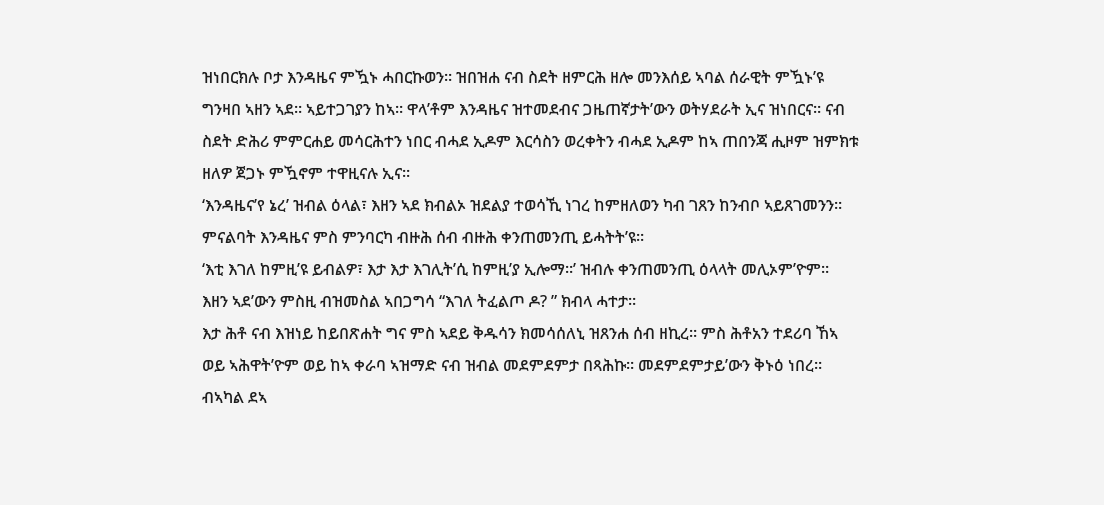ዝነበርክሉ ቦታ እንዳዜና ምዃኑ ሓበርኩወን። ዝበዝሐ ናብ ስደት ዘምርሕ ዘሎ መንእሰይ ኣባል ሰራዊት ምዃኑ’ዩ ግንዛበ ኣዘን ኣደ። ኣይተጋገያን ከኣ። ዋላ’ቶም እንዳዜና ዝተመደብና ጋዜጠኛታት’ውን ወትሃደራት ኢና ዝነበርና። ናብ ስደት ድሕሪ ምምርሐይ መሳርሕተን ነበር ብሓደ ኢዶም እርሳስን ወረቀትን ብሓደ ኢዶም ከኣ ጠበንጃ ሒዞም ዝምክቱ ዘለዎ ጀጋኑ ምዃኖም ተዋዚናሉ ኢና።
‘እንዳዜና’የ ኔረ’ ዝብል ዕላል፣ እዘን ኣደ ክብልኦ ዝደልያ ተወሳኺ ነገረ ከምዘለወን ካብ ገጸን ከንብቦ ኣይጸገመንን። ምናልባት እንዳዜና ምስ ምንባርካ ብዙሕ ሰብ ብዙሕ ቀንጠመንጢ ይሓትት’ዩ።
‘እቲ እገለ ከምዚ’ዩ ይብልዎ፣ እታ እታ እገሊት’ሲ ከምዚ’ያ ኢሎማ።’ ዝብሉ ቀንጠመንጢ ዕላላት መሊኦም’ዮም።
እዘን ኣደ’ውን ምስዚ ብዝመስል ኣበጋግሳ “እገለ ትፈልጦ ዶ? ” ክብላ ሓተታ።
እታ ሕቶ ናብ እዝነይ ከይበጽሐት ግና ምስ ኣደይ ቅዱሳን ክመሳሰለኒ ዝጸንሐ ሰብ ዘኪረ። ምስ ሕቶአን ተደሪባ ኸኣ ወይ ኣሕዋት’ዮም ወይ ከኣ ቀራባ ኣዝማድ ናብ ዝብል መደምደምታ በጻሕኩ። መደምደምታይ’ውን ቅኑዕ ነበረ።
ብኣካል ደኣ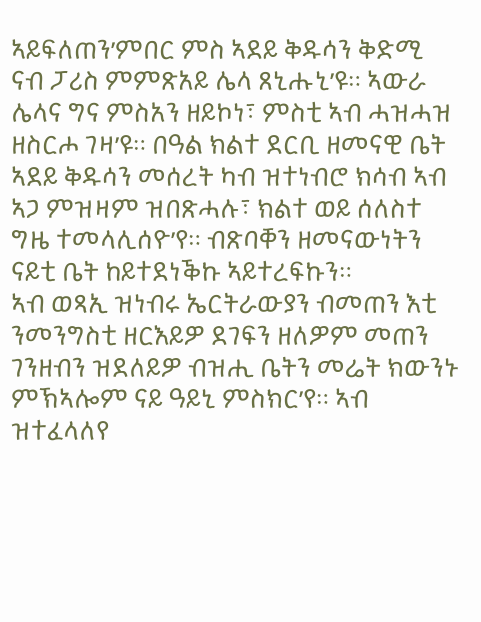ኣይፍለጠን’ምበር ምስ ኣደይ ቅዱሳን ቅድሚ ናብ ፓሪስ ምምጽአይ ሌላ ጸኒሑኒ’ዩ። ኣውራ ሌላና ግና ምስአን ዘይኮነ፣ ምስቲ ኣብ ሓዝሓዝ ዘስርሖ ገዛ’ዩ። በዓል ክልተ ደርቢ ዘመናዊ ቤት ኣደይ ቅዱሳን መሰረት ካብ ዝተነብሮ ክሳብ ኣብ ኣጋ ምዝዛም ዝበጽሓሉ፣ ክልተ ወይ ሰለስተ ግዜ ተመላሊሰዮ’የ። ብጽባቐን ዘመናውነትን ናይቲ ቤት ከይተደነቕኩ ኣይተረፍኩን።
ኣብ ወጻኢ ዝነብሩ ኤርትራውያን ብመጠን እቲ ንመንግስቲ ዘርእይዎ ደገፍን ዘለዎም መጠን ገንዘብን ዝደለይዎ ብዝሒ ቤትን መሬት ክውንኑ ምኽኣሎም ናይ ዓይኒ ምስክር’የ። ኣብ ዝተፈላለየ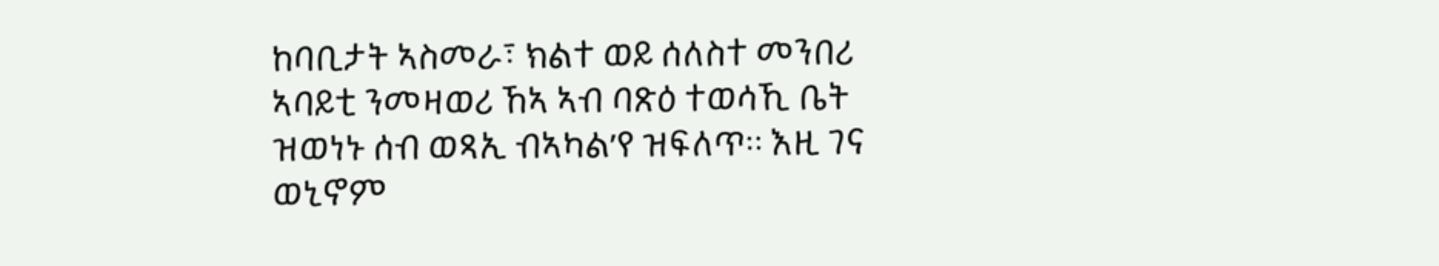ከባቢታት ኣስመራ፣ ክልተ ወይ ሰለስተ መንበሪ ኣባይቲ ንመዛወሪ ኸኣ ኣብ ባጽዕ ተወሳኺ ቤት ዝወነኑ ሰብ ወጻኢ ብኣካል’የ ዝፍለጥ። እዚ ገና ወኒኖም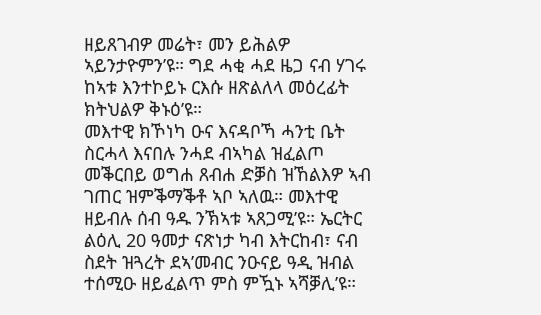ዘይጸገብዎ መሬት፣ መን ይሕልዎ ኣይንታዮምን’ዩ። ግደ ሓቂ ሓደ ዜጋ ናብ ሃገሩ ከኣቱ እንተኮይኑ ርእሱ ዘጽልለላ መዕረፊት ክትህልዎ ቅኑዕ’ዩ።
መእተዊ ክኾነካ ዑና እናዳቦኻ ሓንቲ ቤት ስርሓላ እናበሉ ንሓደ ብኣካል ዝፈልጦ መቕርበይ ወግሐ ጸብሐ ድቓስ ዝኸልእዎ ኣብ ገጠር ዝምቕማቕቶ ኣቦ ኣለዉ። መእተዊ ዘይብሉ ሰብ ዓዱ ንኽኣቱ ኣጸጋሚ’ዩ። ኤርትር ልዕሊ 20 ዓመታ ናጽነታ ካብ እትርከብ፣ ናብ ስደት ዝጓረት ደኣ’መብር ንዑናይ ዓዲ ዝብል ተሰሚዑ ዘይፈልጥ ምስ ምዃኑ ኣሻቓሊ’ዩ።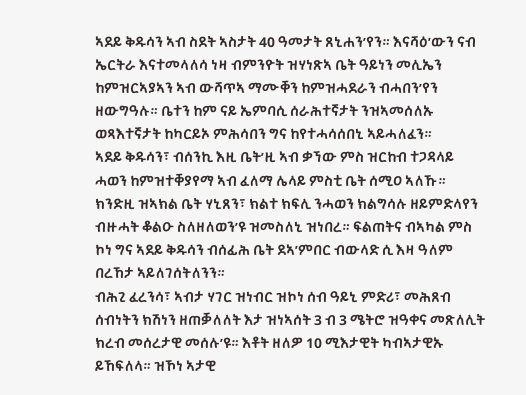ኣደይ ቅዱሳን ኣብ ስደት ኣስታት 40 ዓመታት ጸኒሐን’የን። እናሻዕ’ውን ናብ ኤርትራ እናተመላለሳ ነዛ ብምንዮት ዝሃነጽኣ ቤት ዓይነን መሊኤን ከምዝርኣያኣን ኣብ ውሻጥኣ ማሙቐን ከምዝሓደራን ብሓበን’የን ዘውግዓሉ። ቤተን ከም ናይ ኤምባሲ ሰራሕተኛታት ንዝኣመሰለኡ ወጻእተኛታት ከካርይኦ ምሕሳበን ግና ከየተሓሳሰበኒ ኣይሓለፈን።
ኣደይ ቅዱሳን፣ ብሰንኪ እዚ ቤት’ዚ ኣብ ቃኘው ምስ ዝርከብ ተጋዳላይ ሓወን ከምዝተቐያየማ ኣብ ፈለማ ሌላይ ምስቲ ቤት ሰሚዐ ኣለኹ። ክንድዚ ዝኣክል ቤት ሃኒጸን፣ ክልተ ክፍሊ ንሓወን ክልግሳሉ ዘይምድላየን ብዙሓት ቆልዑ ስለዘለወን’ዩ ዝመስለኒ ዝነበረ። ፍልጠትና ብኣካል ምስ ኮነ ግና ኣደይ ቅዱሳን ብሰፊሕ ቤት ደኣ’ምበር ብውላድ ሲ እዛ ዓለም በረኸታ ኣይለገሰትለንን።
ብሕጊ ፈረንሳ፣ ኣብታ ሃገር ዝነብር ዝኮነ ሰብ ዓይኒ ምድሪ፣ መሕጸብ ሰብነትን ክሽነን ዘጠቓለለት እታ ዝነኣሰት 3 ብ 3 ሜትሮ ዝዓቀና መጽለሊት ክረብ መሰረታዊ መሰሉ’ዩ። እቶት ዘለዎ 10 ሚእታዊት ካብኣታዊኡ ይኸፍለላ። ዝኾነ ኣታዊ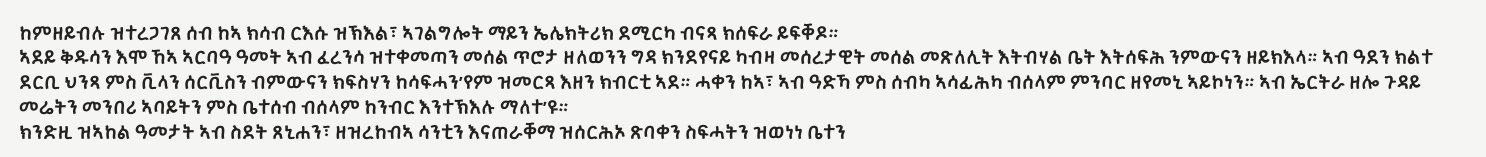ከምዘይብሉ ዝተረጋገጸ ሰብ ከኣ ክሳብ ርእሱ ዝኽእል፣ ኣገልግሎት ማይን ኤሌክትሪክ ደሚርካ ብናጻ ክሰፍራ ይፍቐዶ።
ኣደይ ቅዱሳን እሞ ኸኣ ኣርባዓ ዓመት ኣብ ፈረንሳ ዝተቀመጣን መሰል ጥሮታ ዘለወንን ግዳ ክንደየናይ ካብዛ መሰረታዊት መሰል መጽለሊት እትብሃል ቤት እትሰፍሕ ንምውናን ዘይክእላ። ኣብ ዓደን ክልተ ደርቢ ህንጻ ምስ ቪላን ሰርቪስን ብምውናን ክፍስሃን ከሳፍሓን’የም ዝመርጻ እዘን ክብርቲ ኣደ። ሓቀን ከኣ፣ ኣብ ዓድኻ ምስ ሰብካ ኣሳፊሕካ ብሰላም ምንባር ዘየመኒ ኣይኮነን። ኣብ ኤርትራ ዘሎ ጉዳይ መሬትን መንበሪ ኣባይትን ምስ ቤተሰብ ብሰላም ከንብር እንተኽእሉ ማለተ’ዩ።
ክንድዚ ዝኣከል ዓመታት ኣብ ስደት ጸኒሐን፣ ዘዝረከብኣ ሳንቲን እናጠራቐማ ዝሰርሕኦ ጽባቀን ስፍሓትን ዝወነነ ቤተን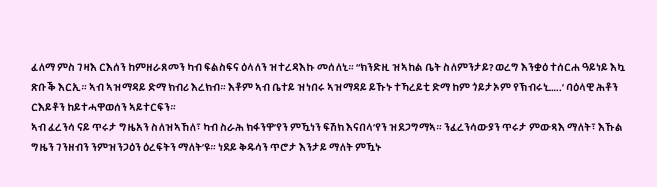ፈለማ ምስ ገዛእ ርእሰን ከምዘራጸመን ካብ ፍልስፍና ዕላለን ዝተረዳእኩ መሰለኒ። “ክንድዚ ዝኣከል ቤት ስለምንታይ? ወረግ እንቋዕ ተሰርሐ ዓይነይ እኳ ጽቡቕ እርኢ። ኣብ ኣዝማዳይ ድማ ክብሪ እረክብ። እቶም ኣብ ቤተይ ዝነበሩ ኣዝማዳይ ይኹኑ ተኻረይቲ ድማ ከም ጎይታኦም የኽብሩኒ…..’ ባዕላዊ ሕቶን ርእይቶን ከይተሓዋወሰን ኣይተርፍን።
ኣብ ፈረንሳ ናይ ጥሩታ ግዜአን ስለዝኣኸለ፣ ካብ ስራሕ ክፋንዋ’የን ምዃነን ፍሽክ እናበላ’የን ዝደጋግማኣ። ንፈረንሳውያን ጥሩታ ምውጻእ ማለት፣ እኹል ግዜን ገንዘብን ንምዝንጋዕን ዕረፍትን ማለት’ዩ። ነደይ ቅዱሳን ጥሮታ እንታይ ማለት ምዃኑ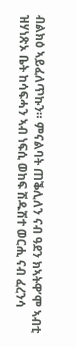ብልክዕ ኣይፈለጥኩን። ምናልባት ጠቕሊለን ናብ ዓደን ክኣትዋ’ሞ ኣብቲ ዝሃነጽኦ ቤት ከሳፍሓን ኣብ ነፍሲ ወከፍ ሽዱሽተ ወርሒ ናብ ፈረንሳ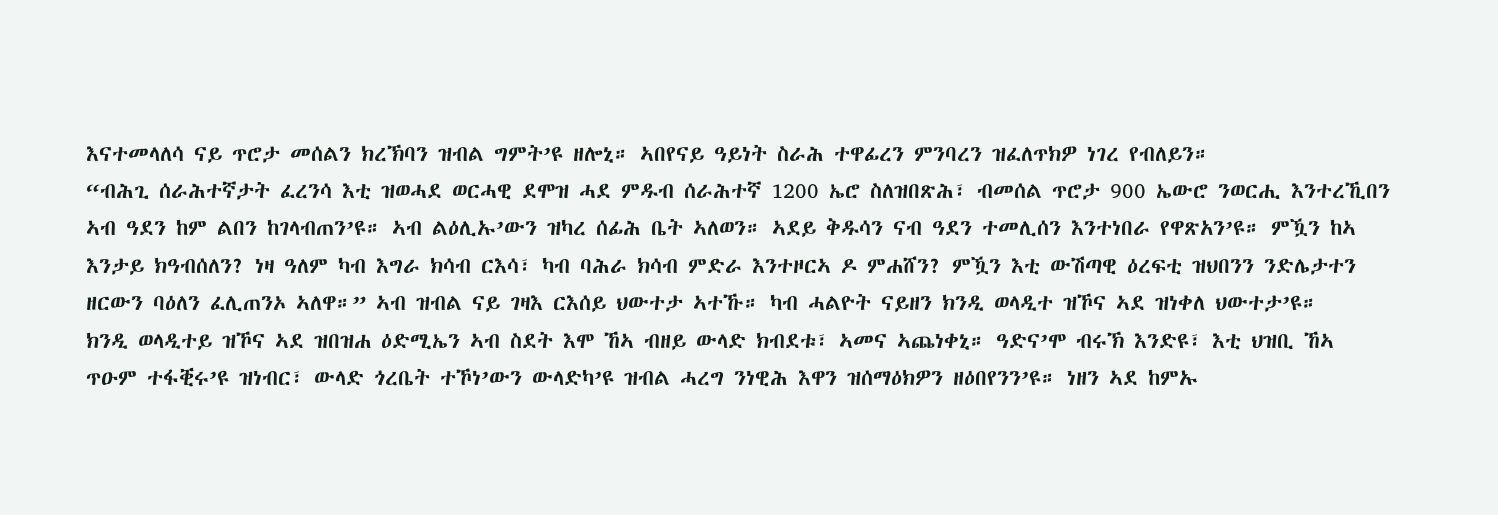እናተመላለሳ ናይ ጥሮታ መሰልን ክረኽባን ዝብል ግምት’ዩ ዘሎኒ። ኣበየናይ ዓይነት ስራሕ ተዋፊረን ምንባረን ዝፈለጥክዎ ነገረ የብለይን።
“ብሕጊ ሰራሕተኛታት ፈረንሳ እቲ ዝወሓደ ወርሓዊ ደሞዝ ሓደ ምዱብ ሰራሕተኛ 1200 ኤሮ ስለዝበጽሕ፣ ብመሰል ጥሮታ 900 ኤውሮ ንወርሒ እንተረኺበን ኣብ ዓደን ከም ልበን ከገላብጠን’ዩ። ኣብ ልዕሊኡ’ውን ዝካረ ሰፊሕ ቤት ኣለወን። ኣደይ ቅዱሳን ናብ ዓደን ተመሊሰን እንተነበራ የዋጽአን’ዩ። ምዃን ከኣ እንታይ ክዓብሰለን? ነዛ ዓለም ካብ እግራ ክሳብ ርእሳ፣ ካብ ባሕራ ክሳብ ምድራ እንተዞርኣ ዶ ምሐሸን? ምዃን እቲ ውሽጣዊ ዕረፍቲ ዝህበንን ንድሌታተን ዘርውን ባዕለን ፈሊጠንኦ ኣለዋ።” ኣብ ዝብል ናይ ገዛእ ርእሰይ ህውተታ ኣተኹ። ካብ ሓልዮት ናይዘን ክንዲ ወላዲተ ዝኾና ኣደ ዝነቀለ ህውተታ’ዩ።
ክንዲ ወላዲተይ ዝኾና ኣደ ዝበዝሐ ዕድሚኤን ኣብ ስደት እሞ ኸኣ ብዘይ ውላድ ክብደቱ፣ ኣመና ኣጨነቀኒ። ዓድና’ሞ ብሩኽ እንድዩ፣ እቲ ህዝቢ ኸኣ ጥዑም ተፋቒሩ’ዩ ዝነብር፣ ውላድ ጎረቤት ተኾነ’ውን ውላድካ’ዩ ዝብል ሓረግ ንነዊሕ እዋን ዝሰማዕክዎን ዘዕበየንን’ዩ። ነዘን ኣደ ከምኡ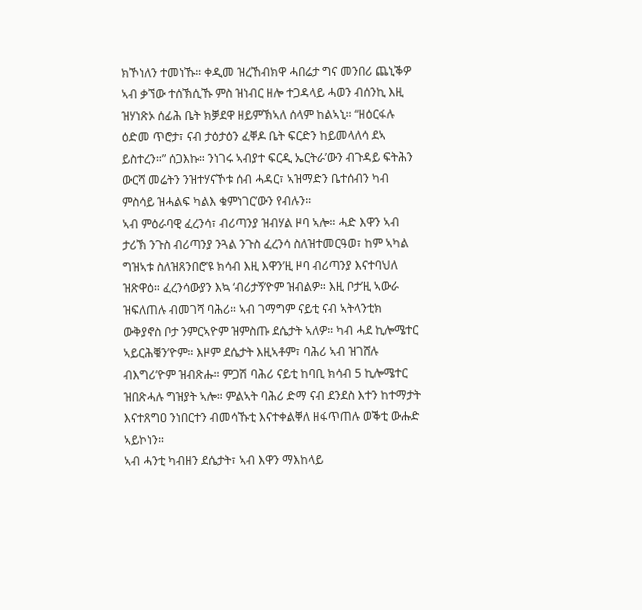ክኾነለን ተመነኹ። ቀዲመ ዝረኸብክዋ ሓበሬታ ግና መንበሪ ጨኒቕዎ ኣብ ቃኘው ተሰኽሲኹ ምስ ዝነብር ዘሎ ተጋዳላይ ሓወን ብሰንኪ እዚ ዝሃነጽኦ ሰፊሕ ቤት ክቓደዋ ዘይምኽኣለ ሰላም ከልኣኒ። “ዘዕርፋሉ ዕድመ ጥሮታ፣ ናብ ታዕታዕን ፈቐዶ ቤት ፍርድን ከይመላለሳ ደኣ ይስተረን።” ሰጋእኩ። ንነገሩ ኣብያተ ፍርዲ ኤርትራ’ውን ብጉዳይ ፍትሕን ውርሻ መሬትን ንዝተሃናኾቱ ሰብ ሓዳር፣ ኣዝማድን ቤተሰብን ካብ ምስሳይ ዝሓልፍ ካልእ ቁምነገር’ውን የብሉን።
ኣብ ምዕራባዊ ፈረንሳ፣ ብሪጣንያ ዝብሃል ዞባ ኣሎ። ሓድ እዋን ኣብ ታሪኽ ንጉስ ብሪጣንያ ንጓል ንጉስ ፈረንሳ ስለዝተመርዓወ፣ ከም ኣካል ግዝኣቱ ስለዝጸንበሮ’ዩ ክሳብ እዚ እዋን’ዚ ዞባ ብሪጣንያ እናተባህለ ዝጽዋዕ። ፈረንሳውያን እኳ ‘ብሪታኝ’ዮም ዝብልዎ። እዚ ቦታ’ዚ ኣውራ ዝፍለጠሉ ብመገሻ ባሕሪ። ኣብ ገማግም ናይቲ ናብ ኣትላንቲክ ውቅያኖስ ቦታ ንምርኣዮም ዝምስጡ ደሴታት ኣለዎ። ካብ ሓደ ኪሎሜተር ኣይርሕቑን’ዮም። እዞም ደሴታት እዚኣቶም፣ ባሕሪ ኣብ ዝገሸሉ ብእግሪ’ዮም ዝብጽሑ። ምጋሽ ባሕሪ ናይቲ ከባቢ ክሳብ 5 ኪሎሜተር ዝበጽሓሉ ግዝያት ኣሎ። ምልኣት ባሕሪ ድማ ናብ ደንደስ እተን ከተማታት እናተጸግዐ ንነበርተን ብመሳኹቲ እናተቀልቐለ ዘፋጥጠሉ ወቕቲ ውሑድ ኣይኮነን።
ኣብ ሓንቲ ካብዘን ደሴታት፣ ኣብ እዋን ማእከላይ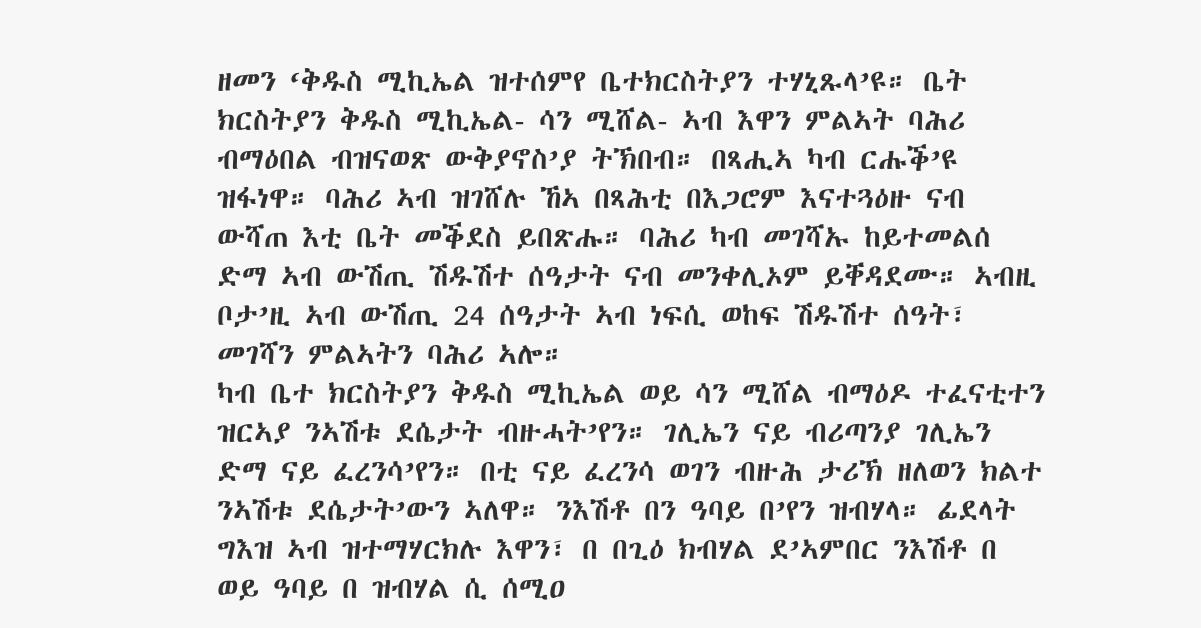ዘመን ‘ቅዱስ ሚኪኤል ዝተሰምየ ቤተክርስትያን ተሃኒጹላ’ዩ። ቤት ክርስትያን ቅዱስ ሚኪኤል- ሳን ሚሸል- ኣብ እዋን ምልኣት ባሕሪ ብማዕበል ብዝናወጽ ውቅያኖስ’ያ ትኽበብ። በጻሒኣ ካብ ርሑቕ’ዩ ዝፋነዋ። ባሕሪ ኣብ ዝገሸሉ ኸኣ በጻሕቲ በእጋሮም እናተጓዕዙ ናብ ውሻጠ እቲ ቤት መቕደስ ይበጽሑ። ባሕሪ ካብ መገሻኡ ከይተመልሰ ድማ ኣብ ውሽጢ ሽዱሽተ ሰዓታት ናብ መንቀሊኦም ይቐዳደሙ። ኣብዚ ቦታ’ዚ ኣብ ውሽጢ 24 ሰዓታት ኣብ ነፍሲ ወከፍ ሽዱሽተ ሰዓት፣ መገሻን ምልኣትን ባሕሪ ኣሎ።
ካብ ቤተ ክርስትያን ቅዱስ ሚኪኤል ወይ ሳን ሚሸል ብማዕዶ ተፈናቲተን ዝርኣያ ንኣሽቱ ደሴታት ብዙሓት’የን። ገሊኤን ናይ ብሪጣንያ ገሊኤን ድማ ናይ ፈረንሳ’የን። በቲ ናይ ፈረንሳ ወገን ብዙሕ ታሪኽ ዘለወን ክልተ ንኣሽቱ ደሴታት’ውን ኣለዋ። ንእሽቶ በን ዓባይ በ’የን ዝብሃላ። ፊደላት ግእዝ ኣብ ዝተማሃርክሉ እዋን፣ በ በጊዕ ክብሃል ደ’ኣምበር ንእሽቶ በ ወይ ዓባይ በ ዝብሃል ሲ ሰሚዐ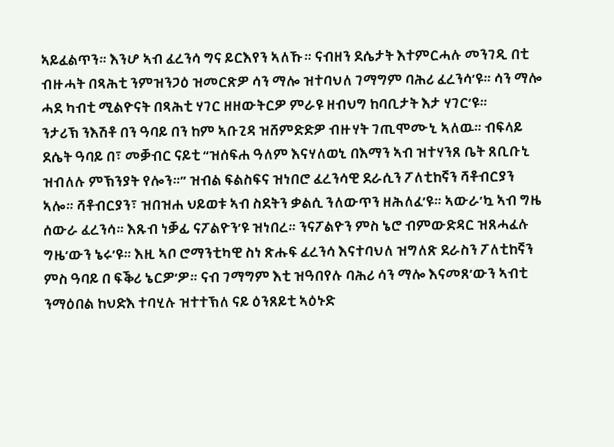ኣይፈልጥን። እንሆ ኣብ ፈረንሳ ግና ይርእየን ኣለኹ። ናብዘን ደሴታት እተምርሓሉ መንገዲ በቲ ብዙሓት በጻሕቲ ንምዝንጋዕ ዝመርጽዎ ሳን ማሎ ዝተባህለ ገማግም ባሕሪ ፈረንሳ’ዩ። ሳን ማሎ ሓደ ካብቲ ሚልዮናት በጻሕቲ ሃገር ዘዘውትርዎ ምራዩ ዘብህግ ከባቢታት እታ ሃገር’ዩ።
ንታሪኽ ንእሽቶ በን ዓባይ በን ከም ኣቡጊዳ ዝሸምድድዎ ብዙሃት ገጢሞሙኒ ኣለዉ። ብፍላይ ደሴት ዓባይ በ፣ መቓብር ናይቲ “ዝሰፍሐ ዓለም እናሃለወኒ በእማን ኣብ ዝተሃንጸ ቤት ጸቢቡኒ ዝብለሉ ምኽንያት የሎን።” ዝብል ፍልስፍና ዝነበሮ ፈረንሳዊ ደራሲን ፖለቲከኛን ሻቶብርያን ኣሎ። ሻቶብርያን፣ ዝበዝሐ ህይወቱ ኣብ ስደትን ቃልሲ ንለውጥን ዘሕለፈ’ዩ። ኣውራ’ኳ ኣብ ግዜ ሰውራ ፈረንሳ። እጹብ ነቓፊ ናፖልዮን’ዩ ዝነበረ። ንናፖልዮን ምስ ኔሮ ብምውድዳር ዝጸሓፈሉ ግዜ’ውን ኔሩ’ዩ። እዚ ኣቦ ሮማንቲካዊ ስነ ጽሑፍ ፈረንሳ እናተባህለ ዝግለጽ ደራስን ፖለቲከኛን ምስ ዓባይ በ ፍቕሪ ኔርዎ’ዎ። ናብ ገማግም እቲ ዝዓበየሉ ባሕሪ ሳን ማሎ እናመጸ’ውን ኣብቲ ንማዕበል ከህድእ ተባሂሉ ዝተተኽለ ናይ ዕንጸይቲ ኣዕኑድ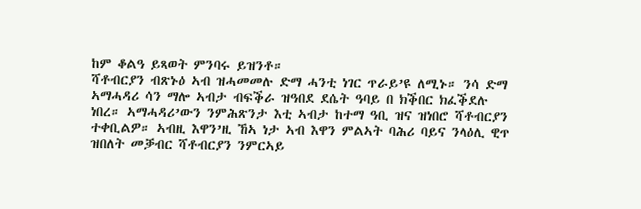ከም ቆልዓ ይጻወት ምንባሩ ይዝንቶ።
ሻቶብርያን ብጽኑዕ ኣብ ዝሓመመሉ ድማ ሓንቲ ነገር ጥራይ’ዩ ለሚኑ። ንሳ ድማ ኣማሓዳሪ ሳን ማሎ ኣብታ ብፍቕራ ዝዓበደ ደሴት ዓባይ በ ክቕበር ክፈቕደሉ ነበረ። ኣማሓዳሪ’ውን ንምሕጽንታ እቲ ኣብታ ከተማ ዓቢ ዝና ዝነበሮ ሻቶብርያን ተቀቢልዎ። ኣብዚ እዋን’ዚ ኸኣ ነታ ኣብ እዋን ምልኣት ባሕሪ ባይና ንላዕሊ ዊጥ ዝበለት መቓብር ሻቶብርያን ንምርኣይ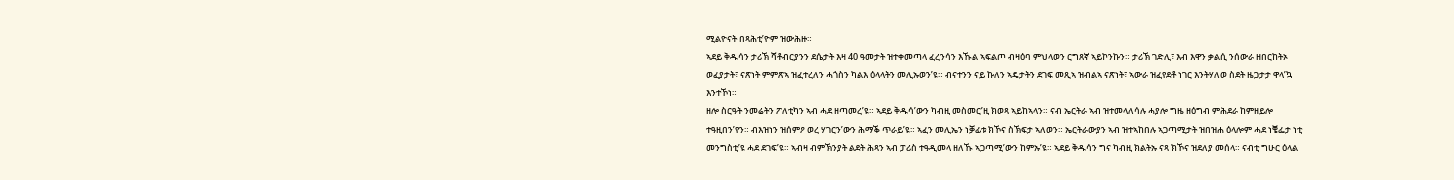ሚልዮናት በጻሕቲ’ዮም ዝውሕዙ።
ኣደይ ቅዱሳን ታሪኽ ሻቶብርያንን ደሴታት እዛ 40 ዓመታት ዝተቀመጣላ ፈረንሳን እኹል ኣፍልጦ ብዛዕባ ምህላወን ርግጸኛ ኣይኮንኩን። ታሪኽ ገድሊ፣ እብ እዋን ቃልሲ ንሰውራ ዘበርከትኦ ወፈያታት፣ ናጽነት ምምጽኣ ዝፈተረለን ሓጎስን ካልእ ዕላላትን መሊኡወን’ዩ። ብናተንን ናይ ኩለን ኣዴታትን ደገፍ መጺኣ ዝብልኣ ናጽነት፣ ኣውራ ዝፈየደቶ ነገር እንትሃለወ ስደት ዜጋታታ ዋላ’ኳ እንተኾነ።
ዘሎ ስርዓት ንመሬትን ፖለቲካን ኣብ ሓደ ዘጣመረ’ዩ። ኣደይ ቅዱሳ’ውን ካብዚ መስመር’ዚ ክወጻ ኣይከኣላን። ናብ ኤርትራ ኣብ ዝተመላለሳሉ ሓያሎ ግዜ ዘዕግብ ምሕደራ ከምዘይሎ ተዓዚበን’የን። ብእዝነን ዝሰምዖ ወረ ሃገርን’ውን ሕማቕ ጥራይ’ዩ። ኣፈን መሊኤን ነቓፊቱ ክኾና ስኽፍታ ኣለወን። ኤርትራውያን ኣብ ዝተኣከበሉ ኣጋጣሚታት ዝበዝሐ ዕላሎም ሓደ ነቔፌታ ነቲ መንግስቲ’ዩ ሓደ ደገፍ’ዩ። ኣብዛ ብምኽንያት ልደት ሕጻን ኣብ ፓሪስ ተዓዲመላ ዘለኹ ኣጋጣሚ’ውን ከምኡ’ዩ። ኣደይ ቅዱሳን ግና ካብዚ ክልትኡ ናጻ ክኾና ዝደለያ መሰላ። ናብቲ ግሁር ዕላል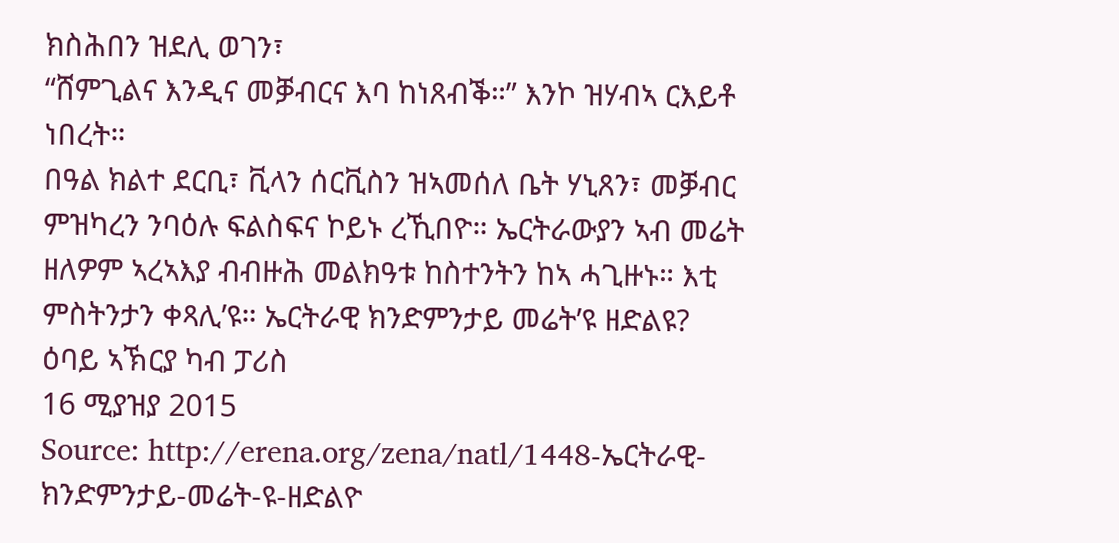ክስሕበን ዝደሊ ወገን፣
“ሸምጊልና እንዲና መቓብርና እባ ከነጸብቕ።” እንኮ ዝሃብኣ ርእይቶ ነበረት።
በዓል ክልተ ደርቢ፣ ቪላን ሰርቪስን ዝኣመሰለ ቤት ሃኒጸን፣ መቓብር ምዝካረን ንባዕሉ ፍልስፍና ኮይኑ ረኺበዮ። ኤርትራውያን ኣብ መሬት ዘለዎም ኣረኣእያ ብብዙሕ መልክዓቱ ከስተንትን ከኣ ሓጊዙኑ። እቲ ምስትንታን ቀጻሊ’ዩ። ኤርትራዊ ክንድምንታይ መሬት’ዩ ዘድልዩ?
ዕባይ ኣኽርያ ካብ ፓሪስ
16 ሚያዝያ 2015
Source: http://erena.org/zena/natl/1448-ኤርትራዊ-ክንድምንታይ-መሬት-ዩ-ዘድልዮ